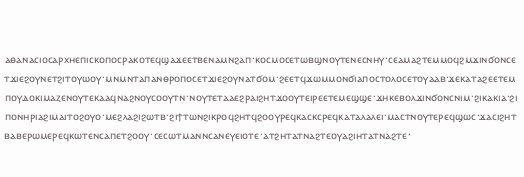ⲁⲑⲁⲛⲁⲥⲓⲟⲥⲁⲣⲭⲏⲉⲡⲓⲥⲕⲟⲡⲟⲥⲣⲁⲕⲟⲧⲉϥϣⲁϫⲉⲉⲧⲃⲉⲛⲁⲙⲛϩⲁⲡ·ⲕⲟⲥⲙⲟⲥⲉⲧⲱⲃϣⲛⲟⲩⲧⲉⲛⲉⲥⲛⲏⲩ·ⲥⲉⲁⲙⲁϩⲧⲉⲙⲙⲟϥϩⲙϫⲓⲛϭⲟⲛⲥⲉⲧϫⲓⲉϩⲟⲩⲛⲉⲧϩⲓⲧⲟⲩⲱⲟⲩ·ⲙⲛⲙⲛⲧⲁⲡⲁⲛⲑⲣⲟⲡⲟⲥⲉⲧϫⲓⲉϩⲟⲩⲛⲁⲧϭⲟⲙ·ϩⲉⲉⲧϥϫⲱⲙⲙⲟⲛϭⲓⲁⲡⲟⲥⲧⲟⲗⲟⲥⲉⲧⲟⲩⲁⲁⲃ·ϫⲉⲕⲁⲧⲁϩⲉⲉⲧⲉⲙⲡⲟⲩⲇⲟⲕⲓⲙⲁⲍⲉⲛⲟⲩⲧⲉⲕⲁⲁϥⲛⲁϩⲛⲟⲩⲥⲟⲟⲩⲧⲛ·ⲛⲟⲩⲧⲉⲧⲁⲁⲉϩⲣⲁⲓϩⲏⲧϫⲟⲟⲩⲧⲉⲓⲣⲉⲉⲧⲉⲙⲉϣϣⲉ·ϫⲏⲕⲉⲃⲟⲗϫⲓⲛϭⲟⲛⲥⲛⲓⲙ·ϩⲓⲕⲁⲕⲓⲁ·ϩⲓⲡⲟⲛⲏⲣⲓⲁϩⲓⲙⲁⲓⲧⲟϩⲟⲩⲟ·ⲙⲉϩⲗⲁϩⲓϩⲱⲧⲃ·ϩⲓϯⲧⲱⲛϩⲓⲕⲣⲟϥϩⲏⲧϥϩⲟⲟⲩⲣⲉϥⲕⲁⲥⲕⲥⲣⲉϥⲕⲁⲧⲁⲗⲁⲗⲉⲓ·ⲙⲁⲥⲧⲛⲟⲩⲧⲉⲣⲉϥϣⲱⲥ·ϫⲁⲥⲓϩⲏⲧⲃⲁⲃⲉⲣⲱⲙⲉⲣⲉϥⲕⲱⲧⲉⲛⲥⲁⲡⲉⲧϩⲟⲟⲩ·ⲥⲉⲥⲱⲧⲙⲁⲛⲛⲥⲁⲛⲉⲩⲉⲓⲟⲧⲉ·ⲁⲧϩⲏⲧⲁⲧⲛⲁϩⲧⲉⲟⲩⲁϩⲓⲏⲧⲁⲧⲛⲁϩⲧⲉ·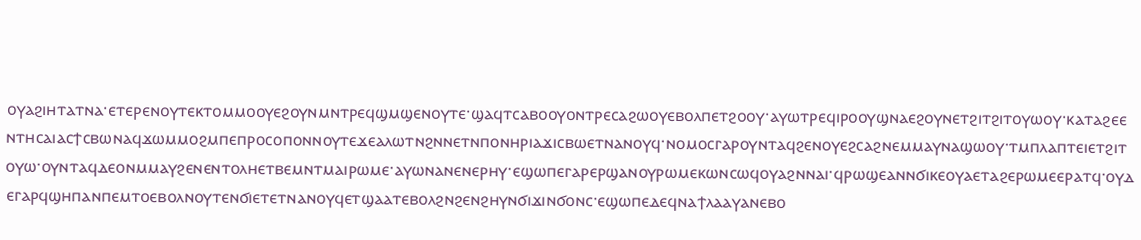ⲟⲩⲁϩⲓⲏⲧⲁⲧⲛⲁ·ⲉⲧⲉⲣⲉⲛⲟⲩⲧⲉⲕⲧⲟⲙⲙⲟⲟⲩⲉϩⲟⲩⲛⲙⲛⲧⲣⲉϥϣⲙϣⲉⲛⲟⲩⲧⲉ·ϣⲁϥⲧⲥⲁⲃⲟⲟⲩⲟⲛⲧⲣⲉⲥⲁϩⲱⲟⲩⲉⲃⲟⲗⲡⲉⲧϩⲟⲟⲩ·ⲁⲩⲱⲧⲣⲉϥⲓⲣⲟⲟⲩϣⲛⲁⲉϩⲟⲩⲛⲉⲧϩⲓⲧϩⲓⲧⲟⲩⲱⲟⲩ·ⲕⲁⲧⲁϩⲉⲉⲛⲧⲏⲥⲁⲓⲁⲥϯⲥⲃⲱⲛⲁϥϫⲱⲙⲙⲟϩⲙⲡⲉⲡⲣⲟⲥⲟⲡⲟⲛⲛⲟⲩⲧⲉϫⲉⲁⲗⲱⲧⲛϩⲛⲛⲉⲧⲛⲡⲟⲛⲏⲣⲓⲁϫⲓⲥⲃⲱⲉⲧⲛⲁⲛⲟⲩϥ·ⲛⲟⲙⲟⲥⲅⲁⲣⲟⲩⲛⲧⲁϥϩⲉⲛⲟⲩⲉϩⲥⲁϩⲛⲉⲙⲙⲁⲩⲛⲁϣⲱⲟⲩ·ⲧⲙⲡⲗⲁⲡⲧⲉⲓⲉⲧϩⲓⲧⲟⲩⲱ·ⲟⲩⲛⲧⲁϥⲇⲉⲟⲛⲙⲙⲁⲩϩⲉⲛⲉⲛⲧⲟⲗⲏⲉⲧⲃⲉⲙⲛⲧⲙⲁⲓⲣⲱⲙⲉ·ⲁⲩⲱⲛⲁⲛⲉⲛⲉⲣⲏⲩ·ⲉϣⲱⲡⲉⲅⲁⲣⲉⲣϣⲁⲛⲟⲩⲣⲱⲙⲉⲕⲱⲛⲥⲱϥⲟⲩⲁϩⲛⲛⲁⲓ·ϥⲣⲱϣⲉⲁⲛⲛϭⲓⲕⲉⲟⲩⲁⲉⲧⲁϩⲉⲣⲱⲙⲉⲉⲣⲁⲧϥ·ⲟⲩⲇⲉⲅⲁⲣϥϣⲏⲡⲁⲛⲡⲉⲙⲧⲟⲉⲃⲟⲗⲛⲟⲩⲧⲉⲛϭⲓⲉⲧⲉⲧⲛⲁⲛⲟⲩϥⲉⲧϣⲁⲁⲧⲉⲃⲟⲗϩⲛϩⲉⲛϩⲏⲩⲛϭⲓϫⲓⲛϭⲟⲛⲥ·ⲉϣⲱⲡⲉⲇⲉϥⲛⲁϯⲗⲁⲁⲩⲁⲛⲉⲃⲟ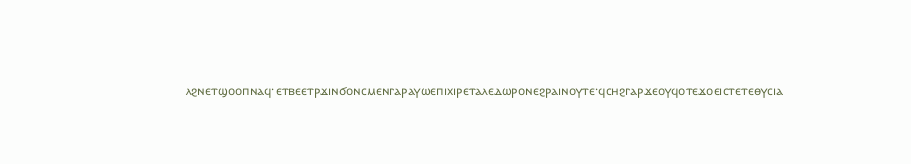ⲗϩⲛⲉⲧϣⲟⲟⲡⲛⲁϥ·ⲉⲧⲃⲉⲉⲧⲣϫⲓⲛϭⲟⲛⲥⲙⲉⲛⲅⲁⲣⲁⲩⲱⲉⲡⲓⲭⲓⲣⲉⲧⲁⲗⲉⲇⲱⲣⲟⲛⲉϩⲣⲁⲓⲛⲟⲩⲧⲉ·ϥⲥⲏϩⲅⲁⲣϫⲉⲟⲩϥⲟⲧⲉϫⲟⲉⲓⲥⲧⲉⲧⲉⲑⲩⲥⲓⲁ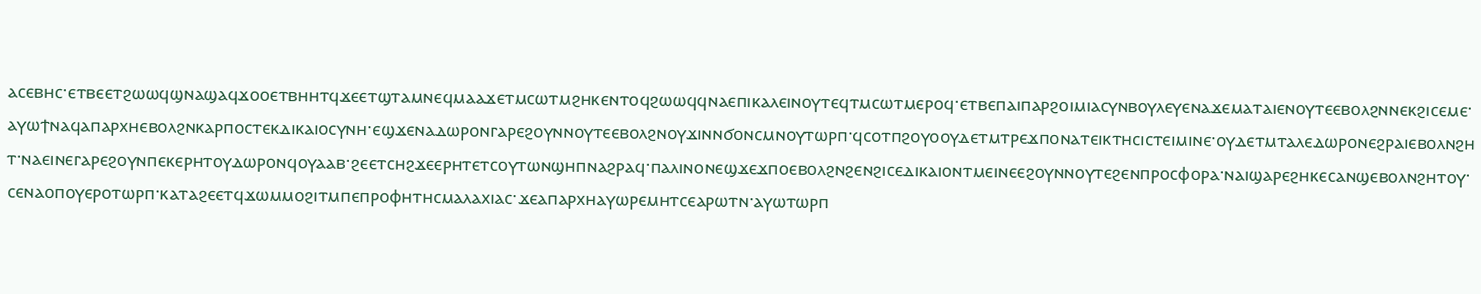ⲁⲥⲉⲃⲏⲥ·ⲉⲧⲃⲉⲉⲧϩⲱⲱϥϣⲛⲁϣⲁϥϫⲟⲟⲉⲧⲃⲏⲏⲧϥϫⲉⲉⲧϣⲧⲁⲙⲛⲉϥⲙⲁⲁϫⲉⲧⲙⲥⲱⲧⲙϩⲏⲕⲉⲛⲧⲟϥϩⲱⲱϥϥⲛⲁⲉⲡⲓⲕⲁⲗⲉⲓⲛⲟⲩⲧⲉϥⲧⲙⲥⲱⲧⲙⲉⲣⲟϥ·ⲉⲧⲃⲉⲡⲁⲓⲡⲁⲣϩⲟⲓⲙⲓⲁⲥⲩⲛⲃⲟⲩⲗⲉⲩⲉⲛⲁϫⲉⲙⲁⲧⲁⲓⲉⲛⲟⲩⲧⲉⲉⲃⲟⲗϩⲛⲛⲉⲕϩⲓⲥⲉⲙⲉ·ⲁⲩⲱϯⲛⲁϥⲁⲡⲁⲣⲭⲏⲉⲃⲟⲗϩⲛⲕⲁⲣⲡⲟⲥⲧⲉⲕⲇⲓⲕⲁⲓⲟⲥⲩⲛⲏ·ⲉϣϫⲉⲛⲁⲇⲱⲣⲟⲛⲅⲁⲣⲉϩⲟⲩⲛⲛⲟⲩⲧⲉⲉⲃⲟⲗϩⲛⲟⲩϫⲓⲛⲛϭⲟⲛⲥⲙⲛⲟⲩⲧⲱⲣⲡ·ϥⲥⲟⲧⲡϩⲟⲩⲟⲟⲩⲇⲉⲧⲙⲧⲣⲉϫⲡⲟⲛⲁⲧⲉⲓⲕⲧⲏⲥⲓⲥⲧⲉⲓⲙⲓⲛⲉ·ⲟⲩⲇⲉⲧⲙⲧⲁⲗⲉⲇⲱⲣⲟⲛⲉϩⲣⲁⲓⲉⲃⲟⲗⲛϩⲏⲧ·ⲛⲁⲉⲓⲛⲉⲅⲁⲣⲉϩⲟⲩⲛⲡⲉⲕⲉⲣⲏⲧⲟⲩⲇⲱⲣⲟⲛϥⲟⲩⲁⲁⲃ·ϩⲉⲉⲧⲥⲏϩϫⲉⲉⲣⲏⲧⲉⲧⲥⲟⲩⲧⲱⲛϣⲏⲡⲛⲁϩⲣⲁϥ·ⲡⲁⲗⲓⲛⲟⲛⲉϣϫⲉϫⲡⲟⲉⲃⲟⲗϩⲛϩⲉⲛϩⲓⲥⲉⲇⲓⲕⲁⲓⲟⲛⲧⲙⲉⲓⲛⲉⲉϩⲟⲩⲛⲛⲟⲩⲧⲉϩⲉⲛⲡⲣⲟⲥⲫⲟⲣⲁ·ⲛⲁⲓϣⲁⲣⲉϩⲏⲕⲉⲥⲁⲛϣⲉⲃⲟⲗⲛϩⲏⲧⲟⲩ·ⲥⲉⲛⲁⲟⲡⲟⲩⲉⲣⲟⲧⲱⲣⲡ·ⲕⲁⲧⲁϩⲉⲉⲧϥϫⲱⲙⲙⲟϩⲓⲧⲙⲡⲉⲡⲣⲟⲫⲏⲧⲏⲥⲙⲁⲗⲁⲭⲓⲁⲥ·ϫⲉⲁⲡⲁⲣⲭⲏⲁⲩⲱⲣⲉⲙⲏⲧⲥⲉⲁⲣⲱⲧⲛ·ⲁⲩⲱⲧⲱⲣⲡ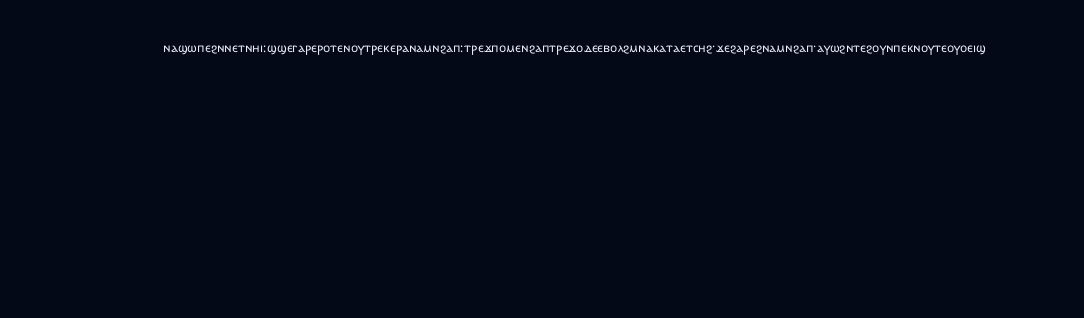ⲛⲁϣⲱⲡⲉϩⲛⲛⲉⲧⲛⲏⲓ:ϣϣⲉⲅⲁⲣⲉⲣⲟⲧⲉⲛⲟⲩⲧⲣⲉⲕⲉⲣⲁⲛⲁⲙⲛϩⲁⲡ:ⲧⲣⲉϫⲡⲟⲙⲉⲛϩⲁⲡⲧⲣⲉϫⲟⲇⲉⲉⲃⲟⲗϩⲙⲛⲁⲕⲁⲧⲁⲉⲧⲥⲏϩ·ϫⲉϩⲁⲣⲉϩⲛⲁⲙⲛϩⲁⲡ·ⲁⲩⲱϩⲛⲧⲉϩⲟⲩⲛⲡⲉⲕⲛⲟⲩⲧⲉⲟⲩⲟⲉⲓϣ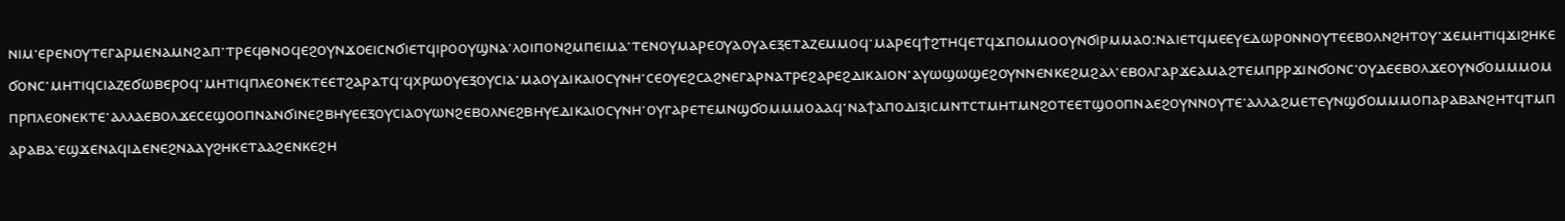ⲛⲓⲙ·ⲉⲣⲉⲛⲟⲩⲧⲉⲅⲁⲣⲙⲉⲛⲁⲙⲛϩⲁⲡ·ⲧⲣⲉϥⲑⲛⲟϥⲉϩⲟⲩⲛϫⲟⲉⲓⲥⲛϭⲓⲉⲧϥⲓⲣⲟⲟⲩϣⲛⲁ·ⲗⲟⲓⲡⲟⲛϩⲙⲡⲉⲓⲙⲁ·ⲧⲉⲛⲟⲩⲙⲁⲣⲉⲟⲩⲁⲟⲩⲁⲉⲝⲉⲧⲁⲍⲉⲙⲙⲟϥ·ⲙⲁⲣⲉϥϯϩⲧⲏϥⲉⲧϥϫⲡⲟⲙⲙⲟⲟⲩⲛϭⲓⲣⲙⲙⲁⲟ:ⲛⲁⲓⲉⲧϥⲙⲉⲉⲩⲉⲇⲱⲣⲟⲛⲛⲟⲩⲧⲉⲉⲃⲟⲗⲛϩⲏⲧⲟⲩ·ϫⲉⲙⲏⲧⲓϥϫⲓϩⲏⲕⲉϭⲟⲛⲥ·ⲙⲏⲧⲓϥⲥⲓⲁⲍⲉϭⲱⲃⲉⲣⲟϥ·ⲙⲏⲧⲓϥⲡⲗⲉⲟⲛⲉⲕⲧⲉⲉⲧϩⲁⲣⲁⲧϥ·ϥⲭⲣⲱⲟⲩⲉⲝⲟⲩⲥⲓⲁ·ⲙⲁⲟⲩⲇⲓⲕⲁⲓⲟⲥⲩⲛⲏ·ⲥⲉⲟⲩⲉϩⲥⲁϩⲛⲉⲅⲁⲣⲛⲁⲧⲣⲉϩⲁⲣⲉϩⲇⲓⲕⲁⲓⲟⲛ·ⲁⲩⲱϣⲱϣⲉϩⲟⲩⲛⲛⲉⲛⲕⲉϩⲙϩⲁⲗ·ⲉⲃⲟⲗⲅⲁⲣϫⲉⲁⲙⲁϩⲧⲉⲙⲡⲣⲣϫⲓⲛϭⲟⲛⲥ·ⲟⲩⲇⲉⲉⲃⲟⲗϫⲉⲟⲩⲛϭⲟⲙⲙⲙⲟⲙⲡⲣⲡⲗⲉⲟⲛⲉⲕⲧⲉ·ⲁⲗⲗⲁⲉⲃⲟⲗϫⲉⲥⲉϣⲟⲟⲡⲛⲁⲛϭⲓⲛⲉϩⲃⲏⲩⲉⲉⲝⲟⲩⲥⲓⲁⲟⲩⲱⲛϩⲉⲃⲟⲗⲛⲉϩⲃⲏⲩⲉⲇⲓⲕⲁⲓⲟⲥⲩⲛⲏ·ⲟⲩⲅⲁⲣⲉⲧⲉⲙⲛϣϭⲟⲙⲙⲙⲟⲁⲁϥ·ⲛⲁϯⲁⲡⲟⲇⲓⲝⲓⲥⲙⲛⲧⲥⲧⲙⲏⲧⲙⲛϩⲟⲧⲉⲉⲧϣⲟⲟⲡⲛⲁⲉϩⲟⲩⲛⲛⲟⲩⲧⲉ·ⲁⲗⲗⲁϩⲙⲉⲧⲉⲩⲛϣϭⲟⲙⲙⲙⲟⲡⲁⲣⲁⲃⲁⲛϩⲏⲧϥⲧⲙⲡⲁⲣⲁⲃⲁ·ⲉϣϫⲉⲛⲁϥⲓⲇⲉⲛⲉϩⲛⲁⲁⲩϩⲏⲕⲉⲧⲁⲁϩⲉⲛⲕⲉϩⲏ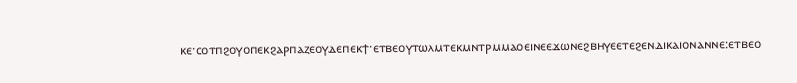ⲕⲉ·ⲥⲟⲧⲡϩⲟⲩⲟⲡⲉⲕϩⲁⲣⲡⲁⲍⲉⲟⲩⲇⲉⲡⲉⲕϯ·ⲉⲧⲃⲉⲟⲩⲧⲱⲗⲙⲧⲉⲕⲙⲛⲧⲣⲙⲙⲁⲟⲉⲓⲛⲉⲉϫⲱⲛⲉϩⲃⲏⲩⲉⲉⲧⲉϩⲉⲛⲇⲓⲕⲁⲓⲟⲛⲁⲛⲛⲉ:ⲉⲧⲃⲉⲟ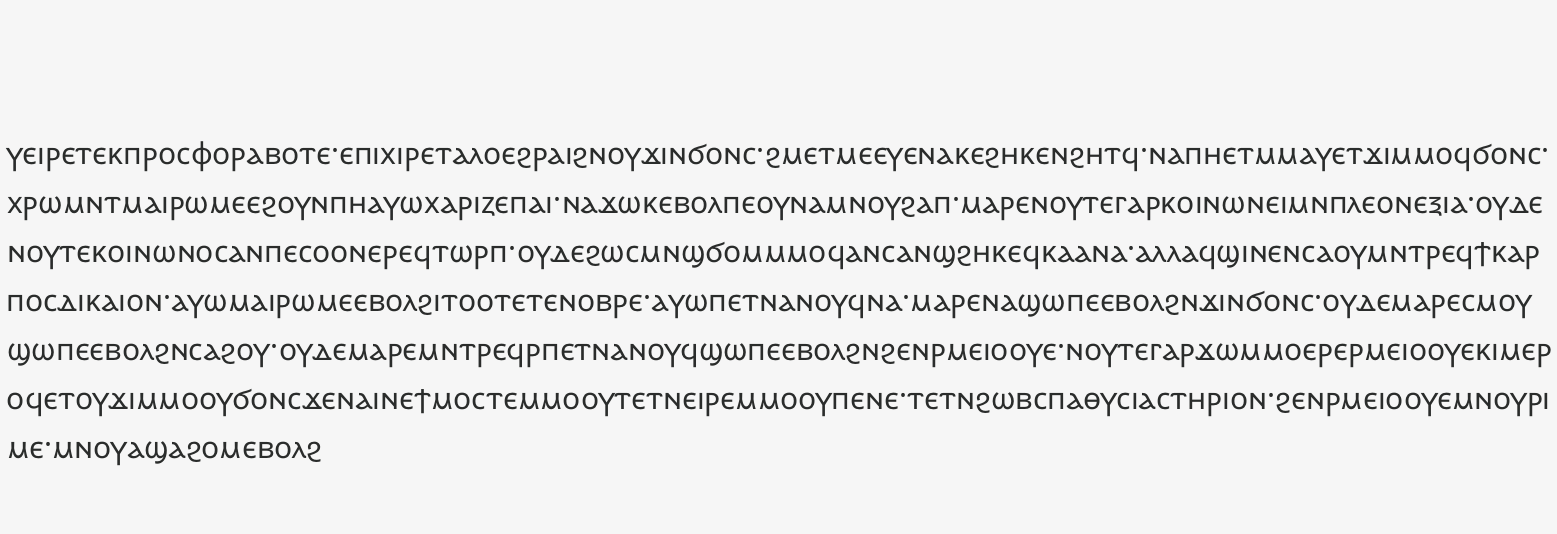ⲩⲉⲓⲣⲉⲧⲉⲕⲡⲣⲟⲥⲫⲟⲣⲁⲃⲟⲧⲉ·ⲉⲡⲓⲭⲓⲣⲉⲧⲁⲗⲟⲉϩⲣⲁⲓϩⲛⲟⲩϫⲓⲛϭⲟⲛⲥ·ϩⲙⲉⲧⲙⲉⲉⲩⲉⲛⲁⲕⲉϩⲏⲕⲉⲛϩⲏⲧϥ·ⲛⲁⲡⲏⲉⲧⲙⲙⲁⲩⲉⲧϫⲓⲙⲙⲟϥϭⲟⲛⲥ·ⲭⲣⲱⲙⲛⲧⲙⲁⲓⲣⲱⲙⲉⲉϩⲟⲩⲛⲡⲏⲁⲩⲱⲭⲁⲣⲓⲍⲉⲡⲁⲓ·ⲛⲁϫⲱⲕⲉⲃⲟⲗⲡⲉⲟⲩⲛⲁⲙⲛⲟⲩϩⲁⲡ·ⲙⲁⲣⲉⲛⲟⲩⲧⲉⲅⲁⲣⲕⲟⲓⲛⲱⲛⲉⲓⲙⲛⲡⲗⲉⲟⲛⲉⲝⲓⲁ·ⲟⲩⲇⲉⲛⲟⲩⲧⲉⲕⲟⲓⲛⲱⲛⲟⲥⲁⲛⲡⲉⲥⲟⲟⲛⲉⲣⲉϥⲧⲱⲣⲡ·ⲟⲩⲇⲉϩⲱⲥⲙⲛϣϭⲟⲙⲙⲙⲟϥⲁⲛⲥⲁⲛϣϩⲏⲕⲉϥⲕⲁⲁⲛⲁ·ⲁⲗⲗⲁϥϣⲓⲛⲉⲛⲥⲁⲟⲩⲙⲛⲧⲣⲉϥϯⲕⲁⲣⲡⲟⲥⲇⲓⲕⲁⲓⲟⲛ·ⲁⲩⲱⲙⲁⲓⲣⲱⲙⲉⲉⲃⲟⲗϩⲓⲧⲟⲟⲧⲉⲧⲉⲛⲟⲃⲣⲉ·ⲁⲩⲱⲡⲉⲧⲛⲁⲛⲟⲩϥⲛⲁ·ⲙⲁⲣⲉⲛⲁϣⲱⲡⲉⲉⲃⲟⲗϩⲛϫⲓⲛϭⲟⲛⲥ·ⲟⲩⲇⲉⲙⲁⲣⲉⲥⲙⲟⲩϣⲱⲡⲉⲉⲃⲟⲗϩⲛⲥⲁϩⲟⲩ·ⲟⲩⲇⲉⲙⲁⲣⲉⲙⲛⲧⲣⲉϥⲣⲡⲉⲧⲛⲁⲛⲟⲩϥϣⲱⲡⲉⲉⲃⲟⲗϩⲛϩⲉⲛⲣⲙⲉⲓⲟⲟⲩⲉ·ⲛⲟⲩⲧⲉⲅⲁⲣϫⲱⲙⲙⲟⲉⲣⲉⲣⲙⲉⲓⲟⲟⲩⲉⲕⲓⲙⲉⲣⲟϥⲉⲧⲟⲩϫⲓⲙⲙⲟⲟⲩϭⲟⲛⲥϫⲉⲛⲁⲓⲛⲉϯⲙⲟⲥⲧⲉⲙⲙⲟⲟⲩⲧⲉⲧⲛⲉⲓⲣⲉⲙⲙⲟⲟⲩⲡⲉⲛⲉ·ⲧⲉⲧⲛϩⲱⲃⲥⲡⲁⲑⲩⲥⲓⲁⲥⲧⲏⲣⲓⲟⲛ·ϩⲉⲛⲣⲙⲉⲓⲟⲟⲩⲉⲙⲛⲟⲩⲣⲓⲙⲉ·ⲙⲛⲟⲩⲁϣⲁϩⲟⲙⲉⲃⲟⲗϩ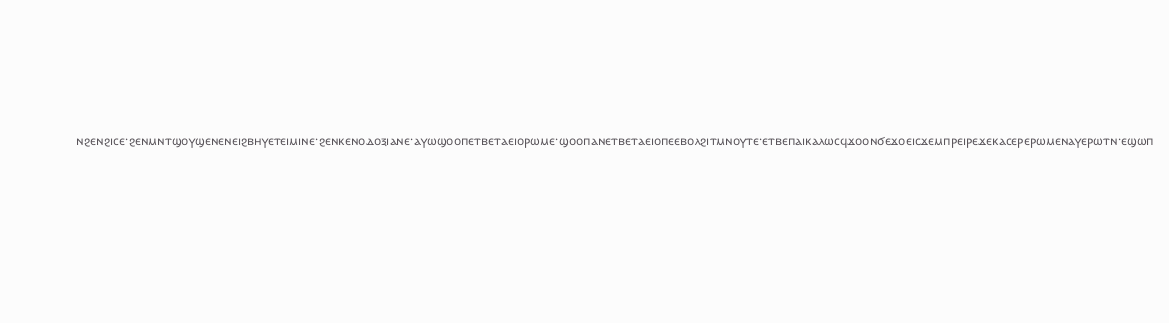ⲛϩⲉⲛϩⲓⲥⲉ·ϩⲉⲛⲙⲛⲧϣⲟⲩϣⲉⲛⲉⲛⲉⲓϩⲃⲏⲩⲉⲧⲉⲓⲙⲓⲛⲉ·ϩⲉⲛⲕⲉⲛⲟⲇⲟⲝⲓⲁⲛⲉ·ⲁⲩⲱϣⲟⲟⲡⲉⲧⲃⲉⲧⲁⲉⲓⲟⲣⲱⲙⲉ·ϣⲟⲟⲡⲁⲛⲉⲧⲃⲉⲧⲁⲉⲓⲟⲡⲉⲉⲃⲟⲗϩⲓⲧⲙⲛⲟⲩⲧⲉ·ⲉⲧⲃⲉⲡⲁⲓⲕⲁⲗⲱⲥϥϫⲟⲟⲛϭⲉϫⲟⲉⲓⲥϫⲉⲙⲡⲣⲉⲓⲣⲉϫⲉⲕⲁⲥⲉⲣⲉⲣⲱⲙⲉⲛⲁⲩⲉⲣⲱⲧⲛ·ⲉϣⲱⲡ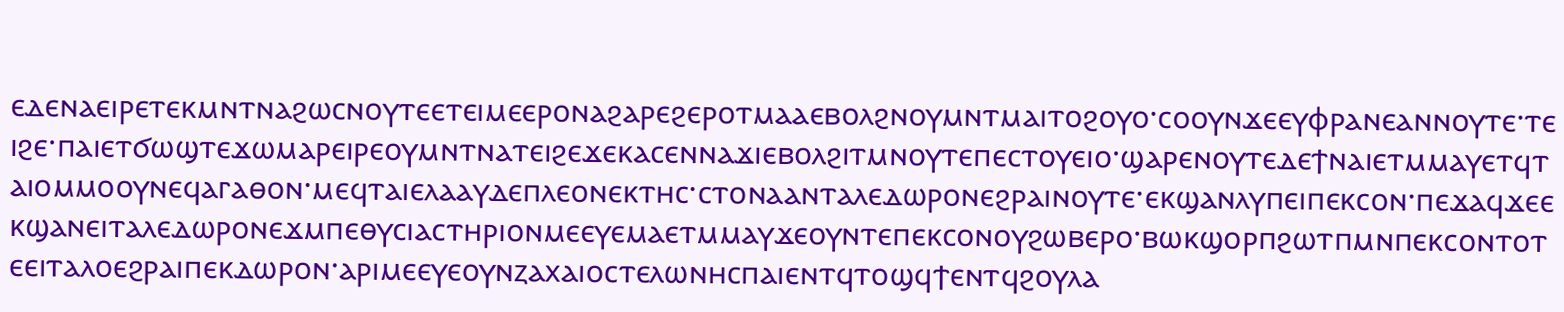ⲉⲇⲉⲛⲁⲉⲓⲣⲉⲧⲉⲕⲙⲛⲧⲛⲁϩⲱⲥⲛⲟⲩⲧⲉⲉⲧⲉⲓⲙⲉⲉⲣⲟⲛⲁϩⲁⲣⲉϩⲉⲣⲟⲧⲙⲁⲁⲉⲃⲟⲗϩⲛⲟⲩⲙⲛⲧⲙⲁⲓⲧⲟϩⲟⲩⲟ·ⲥⲟⲟⲩⲛϫⲉⲉⲩⲫⲣⲁⲛⲉⲁⲛⲛⲟⲩⲧⲉ·ⲧⲉⲓϩⲉ·ⲡⲁⲓⲉⲧϭⲱϣⲧⲉϫⲱⲙⲁⲣⲉⲓⲣⲉⲟⲩⲙⲛⲧⲛⲁⲧⲉⲓϩⲉϫⲉⲕⲁⲥⲉⲛⲛⲁϫⲓⲉⲃⲟⲗϩⲓⲧⲙⲛⲟⲩⲧⲉⲡⲉⲥⲧⲟⲩⲉⲓⲟ·ϣⲁⲣⲉⲛⲟⲩⲧⲉⲇⲉϯⲛⲁⲓⲉⲧⲙⲙⲁⲩⲉⲧϥⲧⲁⲓⲟⲙⲙⲟⲟⲩⲛⲉϥⲁⲅⲁⲑⲟⲛ·ⲙⲉϥⲧⲁⲓⲉⲗⲁⲁⲩⲇⲉⲡⲗⲉⲟⲛⲉⲕⲧⲏⲥ·ⲥⲧⲟⲛⲁⲁⲛⲧⲁⲗⲉⲇⲱⲣⲟⲛⲉϩⲣⲁⲓⲛⲟⲩⲧⲉ·ⲉⲕϣⲁⲛⲗⲩⲡⲉⲓⲡⲉⲕⲥⲟⲛ·ⲡⲉϫⲁϥϫⲉⲉⲕϣⲁⲛⲉⲓⲧⲁⲗⲉⲇⲱⲣⲟⲛⲉϫⲙⲡⲉⲑⲩⲥⲓⲁⲥⲧⲏⲣⲓⲟⲛⲙⲉⲉⲩⲉⲙⲁⲉⲧⲙⲙⲁⲩϫⲉⲟⲩⲛⲧⲉⲡⲉⲕⲥⲟⲛⲟⲩϩⲱⲃⲉⲣⲟ·ⲃⲱⲕϣⲟⲣⲡϩⲱⲧⲡⲙⲛⲡⲉⲕⲥⲟⲛⲧⲟⲧⲉⲉⲓⲧⲁⲗⲟⲉϩⲣⲁⲓⲡⲉⲕⲇⲱⲣⲟⲛ·ⲁⲣⲓⲙⲉⲉⲩⲉⲟⲩⲛⲍⲁⲭⲁⲓⲟⲥⲧⲉⲗⲱⲛⲏⲥⲡⲁⲓⲉⲛⲧϥⲧⲟϣϥϯⲉⲛⲧϥϩⲟⲩⲗⲁ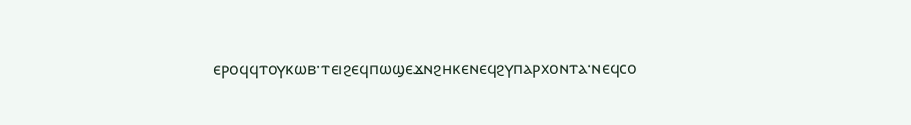ⲉⲣⲟϥϥⲧⲟⲩⲕⲱⲃ·ⲧⲉⲓϩⲉϥⲡⲱϣⲉϫⲛϩⲏⲕⲉⲛⲉϥϩⲩⲡⲁⲣⲭⲟⲛⲧⲁ·ⲛⲉϥⲥⲟ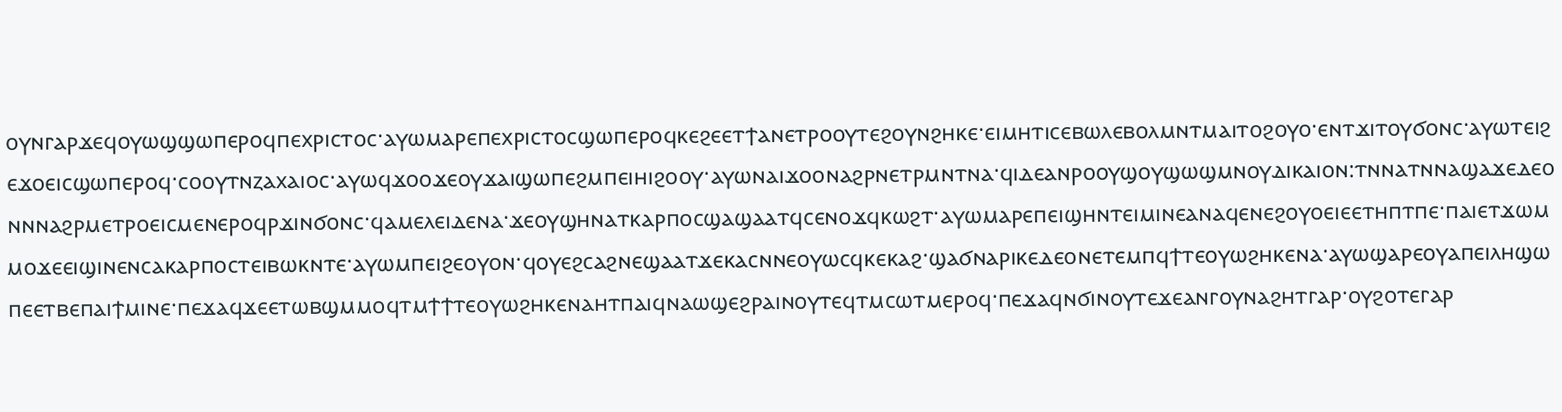ⲟⲩⲛⲅⲁⲣϫⲉϥⲟⲩⲱϣϣⲱⲡⲉⲣⲟϥⲡⲉⲭⲣⲓⲥⲧⲟⲥ·ⲁⲩⲱⲙⲁⲣⲉⲡⲉⲭⲣⲓⲥⲧⲟⲥϣⲱⲡⲉⲣⲟϥⲕⲉϩⲉⲉⲧϯⲁⲛⲉⲧⲣⲟⲟⲩⲧⲉϩⲟⲩⲛϩⲏⲕⲉ·ⲉⲓⲙⲏⲧⲓⲥⲉⲃⲱⲗⲉⲃⲟⲗⲙⲛⲧⲙⲁⲓⲧⲟϩⲟⲩⲟ·ⲉⲛⲧϫⲓⲧⲟⲩϭⲟⲛⲥ·ⲁⲩⲱⲧⲉⲓϩⲉϫⲟⲉⲓⲥϣⲱⲡⲉⲣⲟϥ·ⲥⲟⲟⲩⲧⲛⲍⲁⲭⲁⲓⲟⲥ·ⲁⲩⲱϥϫⲟⲟϫⲉⲟⲩϫⲁⲓϣⲱⲡⲉϩⲙⲡⲉⲓⲏⲓϩⲟⲟⲩ·ⲁⲩⲱⲛⲁⲓϫⲟⲟⲛⲁϩⲣⲛⲉⲧⲣⲙⲛⲧⲛⲁ·ϥⲓⲇⲉⲁⲛⲣⲟⲟⲩϣⲟⲩϣⲱϣⲙⲛⲟⲩⲇⲓⲕⲁⲓⲟⲛ:ⲧⲛⲛⲁⲧⲛⲛⲁϣⲁϫⲉⲇⲉⲟⲛⲛⲛⲁϩⲣⲙⲉⲧⲣⲟⲉⲓⲥⲙⲉⲛⲉⲣⲟϥⲣϫⲓⲛϭⲟⲛⲥ·ϥⲁⲙⲉⲗⲉⲓⲇⲉⲛⲁ·ϫⲉⲟⲩϣⲏⲛⲁⲧⲕⲁⲣⲡⲟⲥϣⲁϣⲁⲁⲧϥⲥⲉⲛⲟϫϥⲕⲱϩⲧ·ⲁⲩⲱⲙⲁⲣⲉⲡⲉⲓϣⲏⲛⲧⲉⲓⲙⲓⲛⲉⲁⲛⲁϥⲉⲛⲉϩⲟⲩⲟⲉⲓⲉⲉⲧⲏⲡⲧⲡⲉ·ⲡⲁⲓⲉⲧϫⲱⲙⲙⲟϫⲉⲉⲓϣⲓⲛⲉⲛⲥⲁⲕⲁⲣⲡⲟⲥⲧⲉⲓⲃⲱⲕⲛⲧⲉ·ⲁⲩⲱⲙⲡⲉⲓϩⲉⲟⲩⲟⲛ·ϥⲟⲩⲉϩⲥⲁϩⲛⲉϣⲁⲁⲧϫⲉⲕⲁⲥⲛⲛⲉⲟⲩⲱⲥϥⲕⲉⲕⲁϩ·ϣⲁϭⲛⲁⲣⲓⲕⲉⲇⲉⲟⲛⲉⲧⲉⲙⲡϥϯⲧⲉⲟⲩⲱϩⲏⲕⲉⲛⲁ·ⲁⲩⲱϣⲁⲣⲉⲟⲩⲁⲡⲉⲓⲗⲏϣⲱⲡⲉⲉⲧⲃⲉⲡⲁⲓϯⲙⲓⲛⲉ·ⲡⲉϫⲁϥϫⲉⲉⲧⲱⲃϣⲙⲙⲟϥⲧⲙϯϯⲧⲉⲟⲩⲱϩⲏⲕⲉⲛⲁⲏⲧⲡⲁⲓϥⲛⲁⲱϣⲉϩⲣⲁⲓⲛⲟⲩⲧⲉϥⲧⲙⲥⲱⲧⲙⲉⲣⲟϥ·ⲡⲉϫⲁϥⲛϭⲓⲛⲟⲩⲧⲉϫⲉⲁⲛⲅⲟⲩⲛⲁϩⲏⲧⲅⲁⲣ·ⲟⲩϩⲟⲧⲉⲅⲁⲣ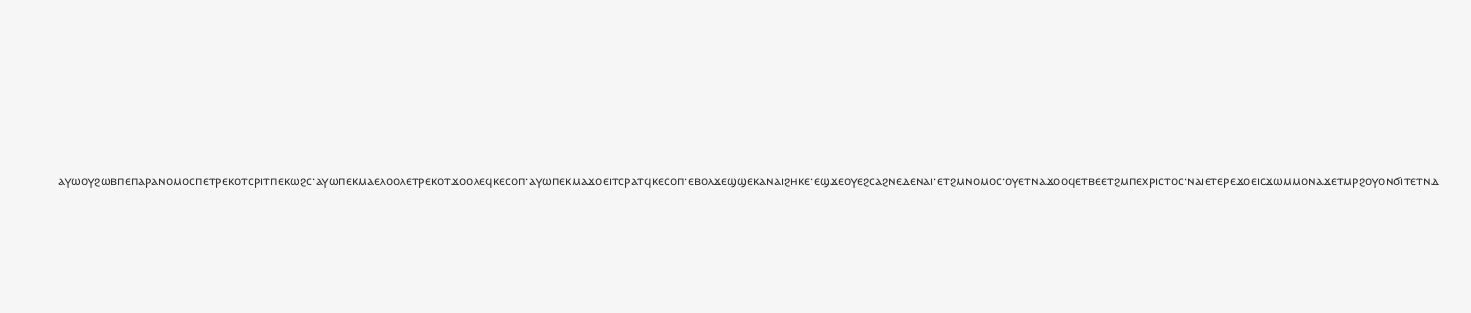ⲁⲩⲱⲟⲩϩⲱⲃⲡⲉⲡⲁⲣⲁⲛⲟⲙⲟⲥⲡⲉⲧⲣⲉⲕⲟⲧⲥⲣⲓⲧⲡⲉⲕⲱϩⲥ·ⲁⲩⲱⲡⲉⲕⲙⲁⲉⲗⲟⲟⲗⲉⲧⲣⲉⲕⲟⲧϫⲟⲟⲗⲉϥⲕⲉⲥⲟⲡ·ⲁⲩⲱⲡⲉⲕⲙⲁϫⲟⲉⲓⲧⲥⲣⲁⲧϥⲕⲉⲥⲟⲡ·ⲉⲃⲟⲗϫⲉϣϣⲉⲕⲁⲛⲁⲓϩⲏⲕⲉ·ⲉϣϫⲉⲟⲩⲉϩⲥⲁϩⲛⲉⲇⲉⲛⲁⲓ·ⲉⲧϩⲙⲛⲟⲙⲟⲥ·ⲟⲩⲉⲧⲛⲁϫⲟⲟϥⲉⲧⲃⲉⲉⲧϩⲙⲡⲉⲭⲣⲓⲥⲧⲟⲥ·ⲛⲁⲓⲉⲧⲉⲣⲉϫⲟⲉⲓⲥϫⲱⲙⲙⲟⲛⲁϫⲉⲧⲙⲣϩⲟⲩⲟⲛϭⲓⲧⲉⲧⲛⲇ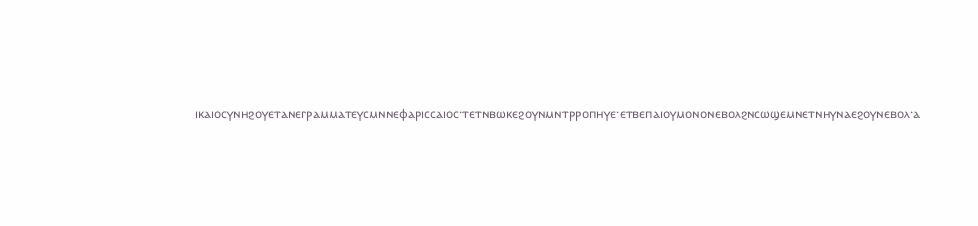ⲓⲕⲁⲓⲟⲥⲩⲛⲏϩⲟⲩⲉⲧⲁⲛⲉⲅⲣⲁⲙⲙⲁⲧⲉⲩⲥⲙⲛⲛⲉⲫⲁⲣⲓⲥⲥⲁⲓⲟⲥ·ⲧⲉⲧⲛⲃⲱⲕⲉϩⲟⲩⲛⲙⲛⲧⲣⲣⲟⲡⲏⲩⲉ·ⲉⲧⲃⲉⲡⲁⲓⲟⲩⲙⲟⲛⲟⲛⲉⲃⲟⲗϩⲛⲥⲱϣⲉⲙⲛⲉⲧⲛⲏⲩⲛⲁⲉϩⲟⲩⲛⲉⲃⲟⲗ·ⲁ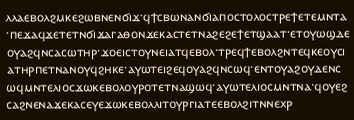ⲗⲗⲁⲉⲃⲟⲗϩⲙⲕⲉϩⲱⲃⲛⲉⲛϭⲓϫ·ϥϯⲥⲃⲱⲛⲁⲛϭⲓⲁⲡⲟⲥⲧⲟⲗⲟⲥⲧⲣⲉϯⲉⲧⲉⲙⲛⲧⲁ·ⲡⲉϫⲁϥϫⲉⲧⲉⲧⲛϭⲓϫⲁⲅⲁⲑⲟⲛϫⲉⲕⲁⲥⲧⲉⲧⲛⲁϩⲉϩⲉϯⲉⲧϣⲁⲁⲧ·ⲉⲧⲟⲩⲱϣⲇⲉⲟⲩⲁϩϥⲛⲥⲁⲥⲱⲧⲏⲣ·ϫⲟⲉⲓⲥⲧⲟⲩⲛⲉⲓⲁⲧϥⲉⲃⲟⲗ·ⲧⲣⲉϥϯⲉⲃⲟⲗϩⲛⲧⲉϥⲕⲉⲟⲩⲥⲓⲁⲧⲏⲣⲡⲉⲧⲛⲁⲛⲟⲩϥϩⲏⲕⲉ·ⲁⲩⲱⲧⲉⲓϩⲉϥⲟⲩⲁϩϥⲛⲥⲱϥ·ⲉⲛⲧⲟⲩⲁϩⲟⲩⲇⲉⲛⲥⲱϥⲙⲛⲧⲉⲗⲓⲟⲥϫⲱⲕⲉⲃⲟⲗⲟⲩⲣⲟⲧⲉⲧⲛⲁϣⲱϥ·ⲁⲩⲱⲧⲉⲗⲓⲟⲥⲙⲛⲧⲛⲁ·ϥⲟⲩⲉϩⲥⲁϩⲛⲉⲛⲁϫⲉⲕⲁⲥⲉⲩⲉϫⲱⲕⲉⲃⲟⲗⲗⲓⲧⲟⲩⲣⲅⲓⲁⲧⲉⲉⲃⲟⲗϩⲓⲧⲛⲛⲉⲭⲣ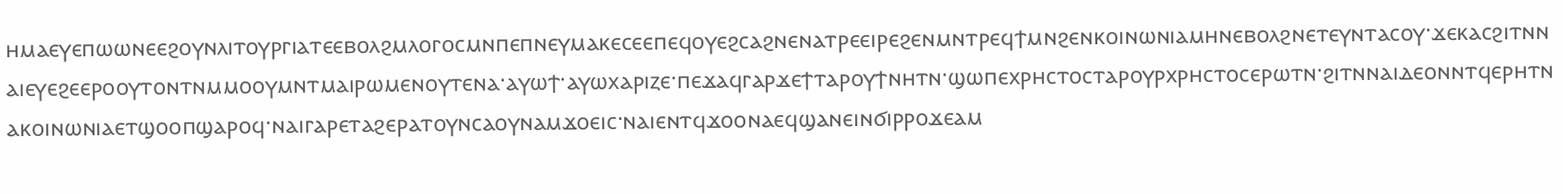ⲏⲙⲁⲉⲩⲉⲡⲱⲱⲛⲉⲉϩⲟⲩⲛⲗⲓⲧⲟⲩⲣⲅⲓⲁⲧⲉⲉⲃⲟⲗϩⲙⲗⲟⲅⲟⲥⲙⲛⲡⲉⲡⲛⲉⲩⲙⲁⲕⲉⲥⲉⲉⲡⲉϥⲟⲩⲉϩⲥⲁϩⲛⲉⲛⲁⲧⲣⲉⲉⲓⲣⲉϩⲉⲛⲙⲛⲧⲣⲉϥϯⲙⲛϩⲉⲛⲕⲟⲓⲛⲱⲛⲓⲁⲙⲏⲛⲉⲃⲟⲗϩⲛⲉⲧⲉⲩⲛⲧⲁⲥⲟⲩ·ϫⲉⲕⲁⲥϩⲓⲧⲛⲛⲁⲓⲉⲩⲉϩⲉⲉⲣⲟⲟⲩⲧⲟⲛⲧⲛⲙⲙⲟⲟⲩⲙⲛⲧⲙⲁⲓⲣⲱⲙⲉⲛⲟⲩⲧⲉⲛⲁ·ⲁⲩⲱϯ·ⲁⲩⲱⲭⲁⲣⲓⲍⲉ·ⲡⲉϫⲁϥⲅⲁⲣϫⲉϯⲧⲁⲣⲟⲩϯⲛⲏⲧⲛ·ϣⲱⲡⲉⲭⲣⲏⲥⲧⲟⲥⲧⲁⲣⲟⲩⲣⲭⲣⲏⲥⲧⲟⲥⲉⲣⲱⲧⲛ·ϩⲓⲧⲛⲛⲁⲓⲇⲉⲟⲛⲛⲧϥⲉⲣⲏⲧⲛⲁⲕⲟⲓⲛⲱⲛⲓⲁⲉⲧϣⲟⲟⲡϣⲁⲣⲟϥ·ⲛⲁⲓⲅⲁⲣⲉⲧⲁϩⲉⲣⲁⲧⲟⲩⲛⲥⲁⲟⲩⲛⲁⲙϫⲟⲉⲓⲥ·ⲛⲁⲓⲉⲛⲧϥϫⲟⲟⲛⲁⲉϥϣⲁⲛⲉⲓⲛϭⲓⲣⲣⲟϫⲉⲁⲙ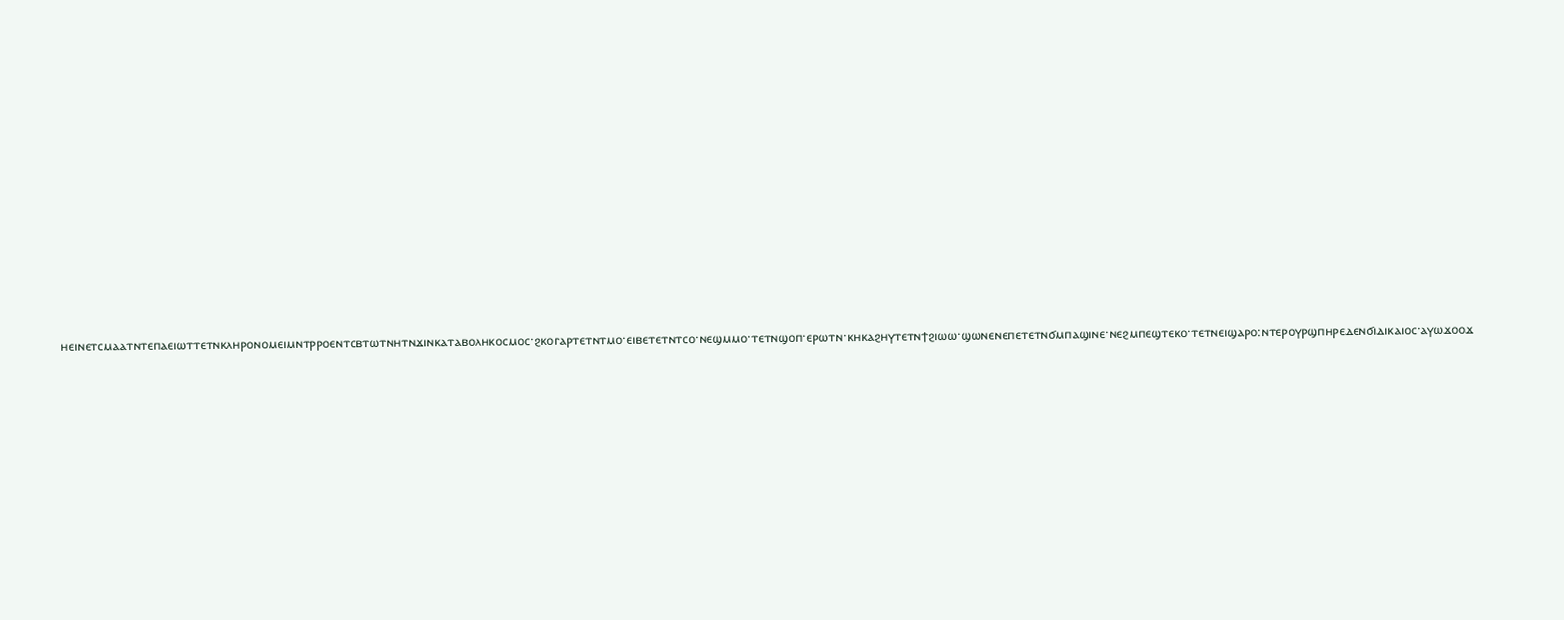ⲏⲉⲓⲛⲉⲧⲥⲙⲁⲁⲧⲛⲧⲉⲡⲁⲉⲓⲱⲧⲧⲉⲧⲛⲕⲗⲏⲣⲟⲛⲟⲙⲉⲓⲙⲛⲧⲣⲣⲟⲉⲛⲧⲥⲃⲧⲱⲧⲛⲏⲧⲛϫⲓⲛⲕⲁⲧⲁⲃⲟⲗⲏⲕⲟⲥⲙⲟⲥ·ϩⲕⲟⲅⲁⲣⲧⲉⲧⲛⲧⲙⲟ·ⲉⲓⲃⲉⲧⲉⲧⲛⲧⲥⲟ·ⲛⲉϣⲙⲙⲟ·ⲧⲉⲧⲛϣⲟⲡ·ⲉⲣⲱⲧⲛ·ⲕⲏⲕⲁϩⲏⲩⲧⲉⲧⲛϯϩⲓⲱⲱ·ϣⲱⲛⲉⲛⲉⲡⲉⲧⲉⲧⲛϭⲙⲡⲁϣⲓⲛⲉ·ⲛⲉϩⲙⲡⲉϣⲧⲉⲕⲟ·ⲧⲉⲧⲛⲉⲓϣⲁⲣⲟ:ⲛⲧⲉⲣⲟⲩⲣϣⲡⲏⲣⲉⲇⲉⲛϭⲓⲇⲓⲕⲁⲓⲟⲥ·ⲁⲩⲱϫⲟⲟϫ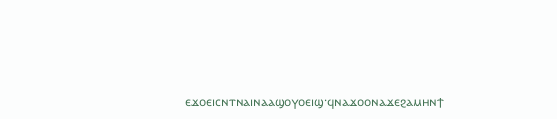ⲉϫⲟⲉⲓⲥⲛⲧⲛⲁⲓⲛⲁⲁϣⲟⲩⲟⲉⲓϣ·ϥⲛⲁϫⲟⲟⲛⲁϫⲉϩⲁⲙⲏⲛϯ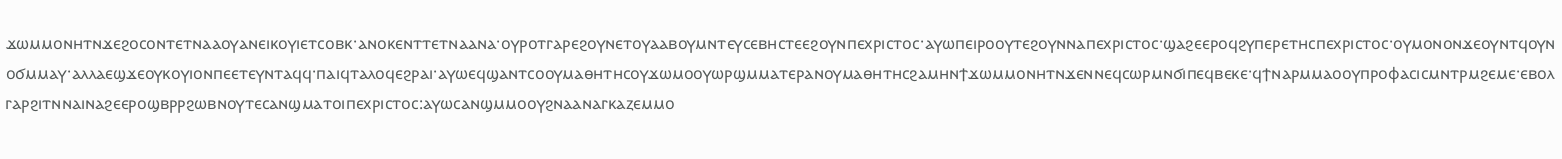ϫⲱⲙⲙⲟⲛⲏⲧⲛϫⲉϩⲟⲥⲟⲛⲧⲉⲧⲛⲁⲁⲟⲩⲁⲛⲉⲓⲕⲟⲩⲓⲉⲧⲥⲟⲃⲕ·ⲁⲛⲟⲕⲉⲛⲧⲧⲉⲧⲛⲁⲁⲛⲁ·ⲟⲩⲣⲟⲧⲅⲁⲣⲉϩⲟⲩⲛⲉⲧⲟⲩⲁⲁⲃⲟⲩⲙⲛⲧⲉⲩⲥⲉⲃⲏⲥⲧⲉⲉϩⲟⲩⲛⲡⲉⲭⲣⲓⲥⲧⲟⲥ·ⲁⲩⲱⲡⲉⲓⲣⲟⲟⲩⲧⲉϩⲟⲩⲛⲛⲁⲡⲉⲭⲣⲓⲥⲧⲟⲥ·ϣⲁϩⲉⲉⲣⲟϥϩⲩⲡⲉⲣⲉⲧⲏⲥⲡⲉⲭⲣⲓⲥⲧⲟⲥ·ⲟⲩⲙⲟⲛⲟⲛϫⲉⲟⲩⲛⲧϥⲟⲩⲛⲟϭⲙⲙⲁⲩ·ⲁⲗⲗⲁⲉϣϫⲉⲟⲩⲕⲟⲩⲓⲟⲛⲡⲉⲉⲧⲉⲩⲛⲧⲁϥϥ·ⲡⲁⲓϥⲧⲁⲗⲟϥⲉϩⲣⲁⲓ·ⲁⲩⲱⲉϥϣⲁⲛⲧⲥⲟⲟⲩⲙⲁⲑⲏⲧⲏⲥⲟⲩϫⲱⲙⲟⲟⲩⲱⲣϣⲙⲙⲁⲧⲉⲣⲁⲛⲟⲩⲙⲁⲑⲏⲧⲏⲥϩⲁⲙⲏⲛϯϫⲱⲙⲙⲟⲛⲏⲧⲛϫⲉⲛⲛⲉϥⲥⲱⲣⲙⲛϭⲓⲡⲉϥⲃⲉⲕⲉ·ϥϯⲛⲁⲣⲙⲙⲁⲟⲟⲩⲡⲣⲟⲫⲁⲥⲓⲥⲙⲛⲧⲣⲙϩⲉⲙⲉ·ⲉⲃⲟⲗⲅⲁⲣϩⲓⲧⲛⲛⲁⲓⲛⲁϩⲉⲉⲣⲟϣⲃⲣⲣϩⲱⲃⲛⲟⲩⲧⲉⲥⲁⲛϣⲙⲁⲧⲟⲓⲡⲉⲭⲣⲓⲥⲧⲟⲥ:ⲁⲩⲱⲥⲁⲛϣⲙⲙⲟⲟⲩϩⲛⲁⲁⲛⲁⲅⲕⲁⲍⲉⲙⲙⲟ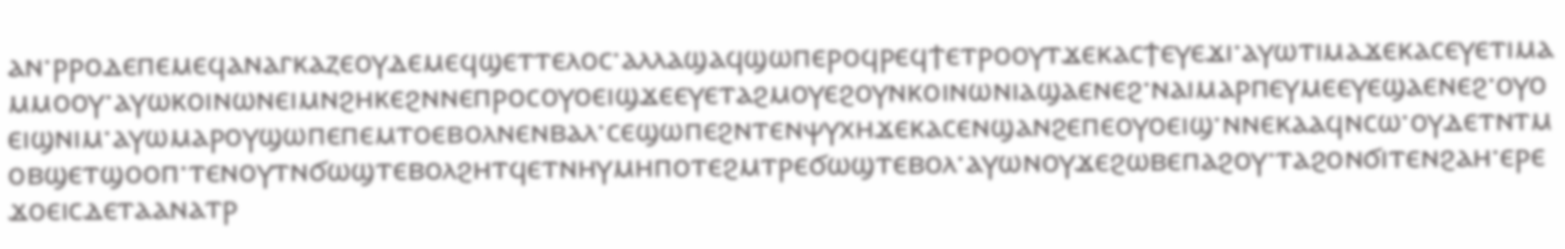ⲁⲛ·ⲣⲣⲟⲇⲉⲡⲉⲙⲉϥⲁⲛⲁⲅⲕⲁⲍⲉⲟⲩⲇⲉⲙⲉϥϣⲉⲧⲧⲉⲗⲟⲥ·ⲁⲗⲗⲁϣⲁϥϣⲱⲡⲉⲣⲟϥⲣⲉϥϯⲉⲧⲣⲟⲟⲩⲧϫⲉⲕⲁⲥϯⲉⲩⲉϫⲓ·ⲁⲩⲱⲧⲓⲙⲁϫⲉⲕⲁⲥⲉⲩⲉⲧⲓⲙⲁⲙⲙⲟⲟⲩ·ⲁⲩⲱⲕⲟⲓⲛⲱⲛⲉⲓⲙⲛϩⲏⲕⲉϩⲛⲛⲉⲡⲣⲟⲥⲟⲩⲟⲉⲓϣϫⲉⲉⲩⲉⲧⲁϩⲙⲟⲩⲉϩⲟⲩⲛⲕⲟⲓⲛⲱⲛⲓⲁϣⲁⲉⲛⲉϩ·ⲛⲁⲓⲙⲁⲣⲡⲉⲩⲙⲉⲉⲩⲉϣⲁⲉⲛⲉϩ·ⲟⲩⲟⲉⲓϣⲛⲓⲙ·ⲁⲩⲱⲙⲁⲣⲟⲩϣⲱⲡⲉⲡⲉⲙⲧⲟⲉⲃⲟⲗⲛⲉⲛⲃⲁⲗ·ⲥⲉϣⲱⲡⲉϩⲛⲧⲉⲛⲯⲩⲭⲏϫⲉⲕⲁⲥⲉⲛϣⲁⲛϩⲉⲡⲉⲟⲩⲟⲉⲓϣ·ⲛⲛⲉⲕⲁⲁϥⲛⲥⲱ·ⲟⲩⲇⲉⲧⲛⲧⲙⲟⲃϣⲉⲧϣⲟⲟⲡ·ⲧⲉⲛⲟⲩⲧⲛϭⲱϣⲧⲉⲃⲟⲗϩⲏⲧϥⲉⲧⲛⲏⲩⲙⲏⲡⲟⲧⲉϩⲙⲧⲣⲉϭⲱϣⲧⲉⲃⲟⲗ·ⲁⲩⲱⲛⲟⲩϫⲉϩⲱⲃⲉⲡⲁϩⲟⲩ·ⲧⲁϩⲟⲛϭⲓⲧⲉⲛϩⲁⲏ·ⲉⲣⲉϫⲟⲉⲓⲥⲇⲉⲧⲁⲁⲛⲁⲧⲣ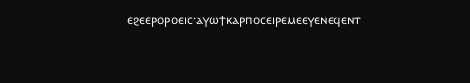ⲉϩⲉⲉⲣⲟⲣⲟⲉⲓⲥ·ⲁⲩⲱϯⲕⲁⲣⲡⲟⲥⲉⲓⲣⲉⲙⲉⲉⲩⲉⲛⲉϥⲉⲛⲧ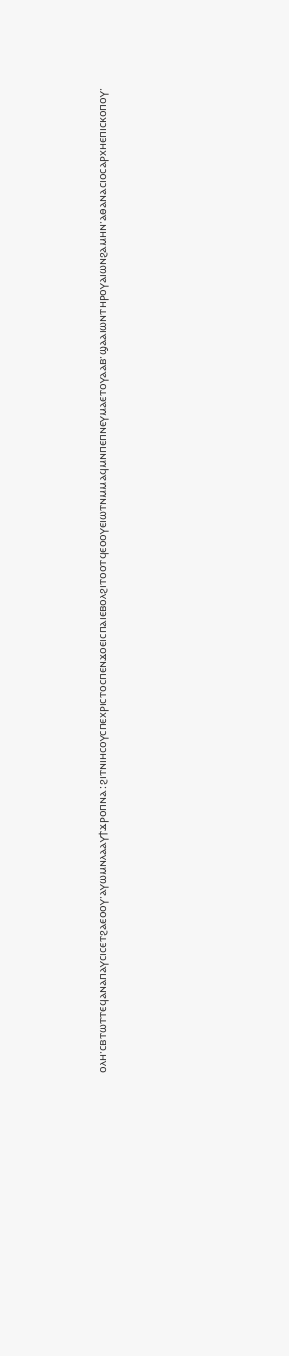ⲟⲗⲏ·ⲥⲃⲧⲱⲧⲧⲉϥⲁⲛⲁⲡⲁⲩⲥⲓⲥⲉⲧϩⲁⲉⲟⲟⲩ·ⲁⲩⲱⲙⲛⲗⲁⲁⲩϯϫⲣⲟⲡⲛⲁ:ϩⲓⲧⲛⲓⲏⲥⲟⲩⲥⲡⲉⲭⲣⲓⲥⲧⲟⲥⲡⲉⲛϫⲟⲉⲓⲥⲡⲁⲓⲉⲃⲟⲗϩⲓⲧⲟⲟⲧϥⲉⲟⲟⲩⲉⲓⲱⲧⲛⲙⲙⲁϥⲙⲛⲡⲉⲡⲛⲉⲩⲙⲁⲉⲧⲟⲩⲁⲁⲃ·ϣⲁⲁⲓⲱⲛⲧⲏⲣⲟⲩⲁⲓⲱⲛϩⲁⲙⲏⲛ·ⲁⲑⲁⲛⲁⲥⲓⲟⲥⲁⲣⲭⲏⲉⲡⲓⲥⲕⲟⲡⲟⲩ·